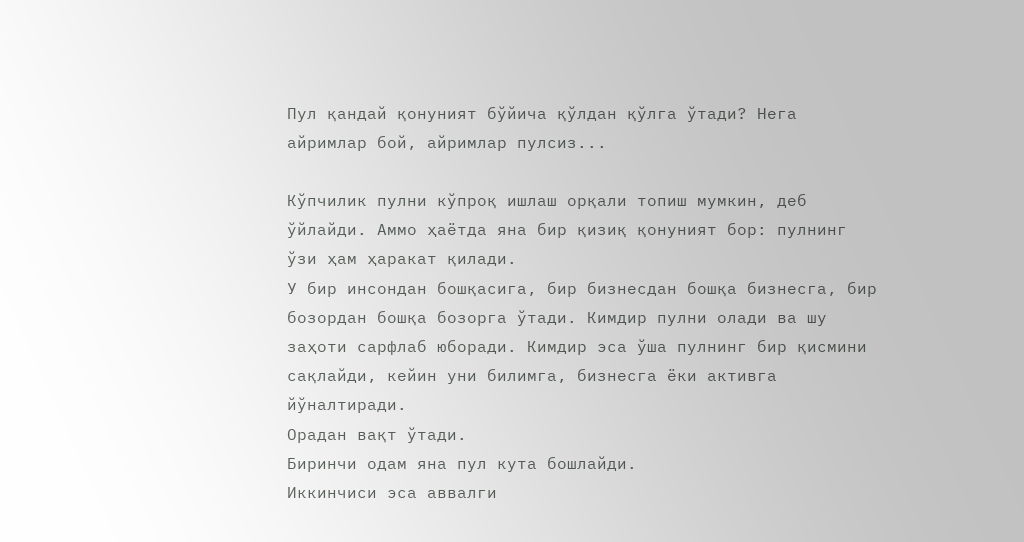Пул қандай қонуният бўйича қўлдан қўлга ўтади? Нега айримлар бой, айримлар пулсиз...

Кўпчилик пулни кўпроқ ишлаш орқали топиш мумкин, деб ўйлайди. Аммо ҳаётда яна бир қизиқ қонуният бор: пулнинг ўзи ҳам ҳаракат қилади.
У бир инсондан бошқасига, бир бизнесдан бошқа бизнесга, бир бозордан бошқа бозорга ўтади. Кимдир пулни олади ва шу заҳоти сарфлаб юборади. Кимдир эса ўша пулнинг бир қисмини сақлайди, кейин уни билимга, бизнесга ёки активга йўналтиради.
Орадан вақт ўтади.
Биринчи одам яна пул кута бошлайди.
Иккинчиси эса аввалги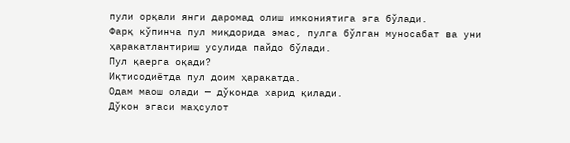пули орқали янги даромад олиш имкониятига эга бўлади.
Фарқ кўпинча пул миқдорида эмас, пулга бўлган муносабат ва уни ҳаракатлантириш усулида пайдо бўлади.
Пул қаерга оқади?
Иқтисодиётда пул доим ҳаракатда.
Одам маош олади — дўконда харид қилади.
Дўкон эгаси маҳсулот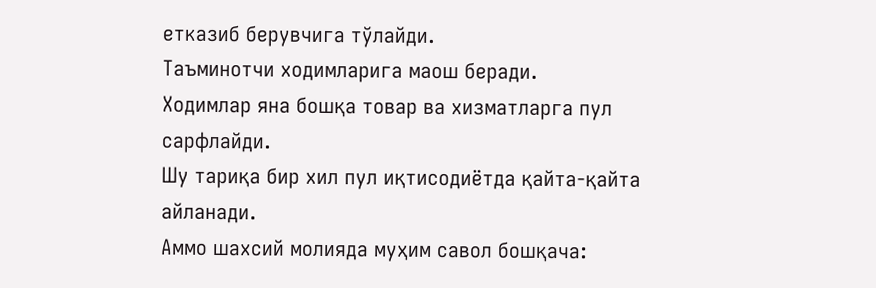етказиб берувчига тўлайди.
Таъминотчи ходимларига маош беради.
Ходимлар яна бошқа товар ва хизматларга пул сарфлайди.
Шу тариқа бир хил пул иқтисодиётда қайта-қайта айланади.
Аммо шахсий молияда муҳим савол бошқача: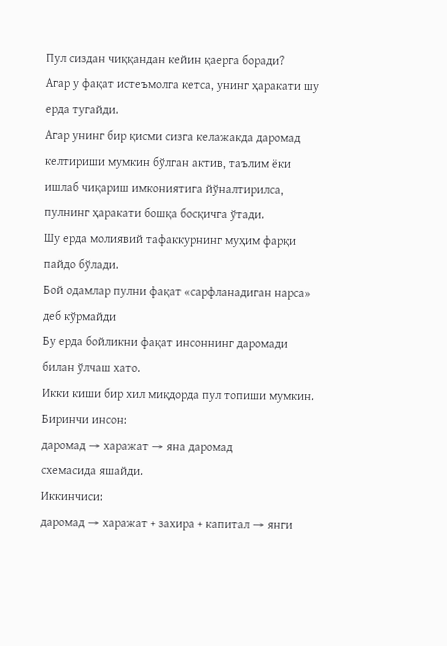Пул сиздан чиққандан кейин қаерга боради?
Агар у фақат истеъмолга кетса, унинг ҳаракати шу ерда тугайди.
Агар унинг бир қисми сизга келажакда даромад келтириши мумкин бўлган актив, таълим ёки ишлаб чиқариш имкониятига йўналтирилса, пулнинг ҳаракати бошқа босқичга ўтади.
Шу ерда молиявий тафаккурнинг муҳим фарқи пайдо бўлади.
Бой одамлар пулни фақат «сарфланадиган нарса» деб кўрмайди
Бу ерда бойликни фақат инсоннинг даромади билан ўлчаш хато.
Икки киши бир хил миқдорда пул топиши мумкин.
Биринчи инсон:
даромад → харажат → яна даромад
схемасида яшайди.
Иккинчиси:
даромад → харажат + захира + капитал → янги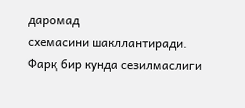даромад
схемасини шакллантиради.
Фарқ бир кунда сезилмаслиги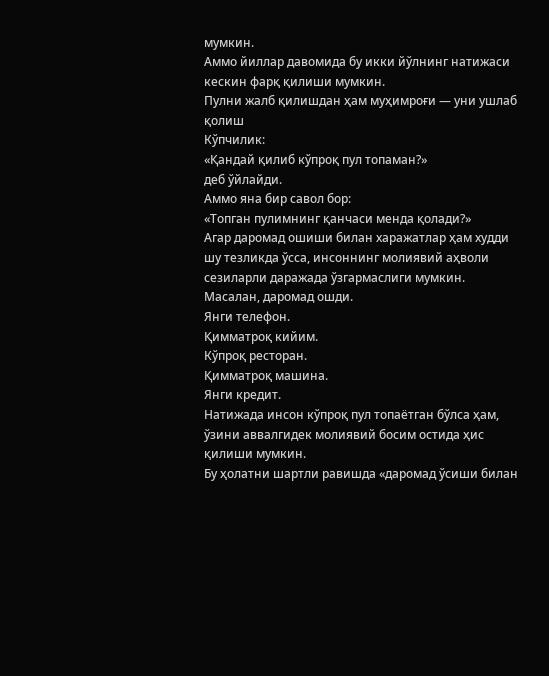мумкин.
Аммо йиллар давомида бу икки йўлнинг натижаси кескин фарқ қилиши мумкин.
Пулни жалб қилишдан ҳам муҳимроғи — уни ушлаб қолиш
Кўпчилик:
«Қандай қилиб кўпроқ пул топаман?»
деб ўйлайди.
Аммо яна бир савол бор:
«Топган пулимнинг қанчаси менда қолади?»
Агар даромад ошиши билан харажатлар ҳам худди шу тезликда ўсса, инсоннинг молиявий аҳволи сезиларли даражада ўзгармаслиги мумкин.
Масалан, даромад ошди.
Янги телефон.
Қимматроқ кийим.
Кўпроқ ресторан.
Қимматроқ машина.
Янги кредит.
Натижада инсон кўпроқ пул топаётган бўлса ҳам, ўзини аввалгидек молиявий босим остида ҳис қилиши мумкин.
Бу ҳолатни шартли равишда «даромад ўсиши билан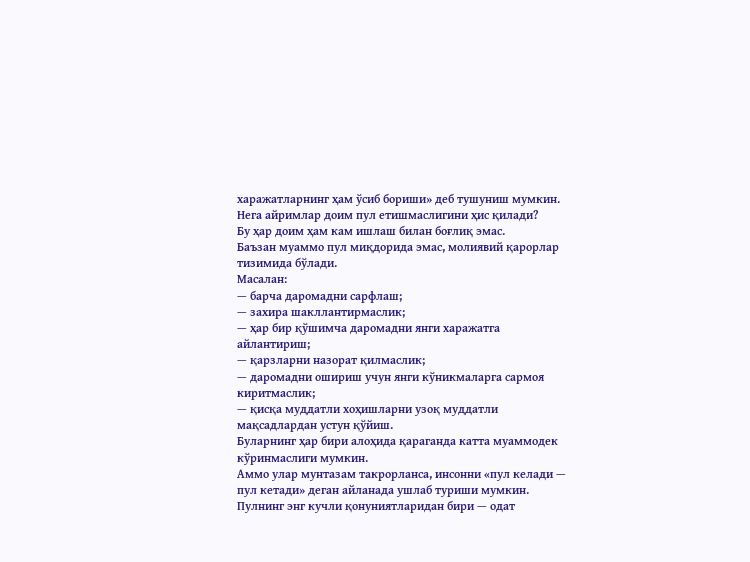харажатларнинг ҳам ўсиб бориши» деб тушуниш мумкин.
Нега айримлар доим пул етишмаслигини ҳис қилади?
Бу ҳар доим ҳам кам ишлаш билан боғлиқ эмас.
Баъзан муаммо пул миқдорида эмас, молиявий қарорлар тизимида бўлади.
Масалан:
— барча даромадни сарфлаш;
— захира шакллантирмаслик;
— ҳар бир қўшимча даромадни янги харажатга айлантириш;
— қарзларни назорат қилмаслик;
— даромадни ошириш учун янги кўникмаларга сармоя киритмаслик;
— қисқа муддатли хоҳишларни узоқ муддатли мақсадлардан устун қўйиш.
Буларнинг ҳар бири алоҳида қараганда катта муаммодек кўринмаслиги мумкин.
Аммо улар мунтазам такрорланса, инсонни «пул келади — пул кетади» деган айланада ушлаб туриши мумкин.
Пулнинг энг кучли қонуниятларидан бири — одат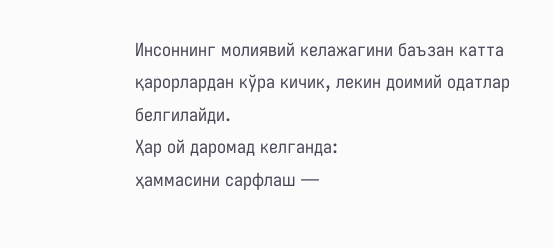Инсоннинг молиявий келажагини баъзан катта қарорлардан кўра кичик, лекин доимий одатлар белгилайди.
Ҳар ой даромад келганда:
ҳаммасини сарфлаш —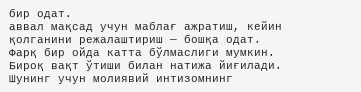бир одат.
аввал мақсад учун маблағ ажратиш, кейин қолганини режалаштириш — бошқа одат.
Фарқ бир ойда катта бўлмаслиги мумкин.
Бироқ вақт ўтиши билан натижа йиғилади.
Шунинг учун молиявий интизомнинг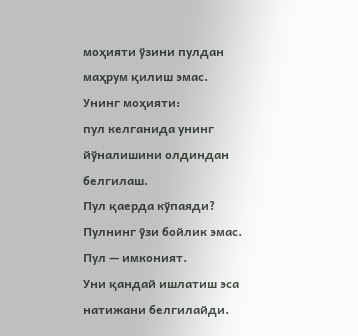моҳияти ўзини пулдан маҳрум қилиш эмас.
Унинг моҳияти:
пул келганида унинг йўналишини олдиндан белгилаш.
Пул қаерда кўпаяди?
Пулнинг ўзи бойлик эмас.
Пул — имконият.
Уни қандай ишлатиш эса натижани белгилайди.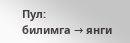Пул:
билимга → янги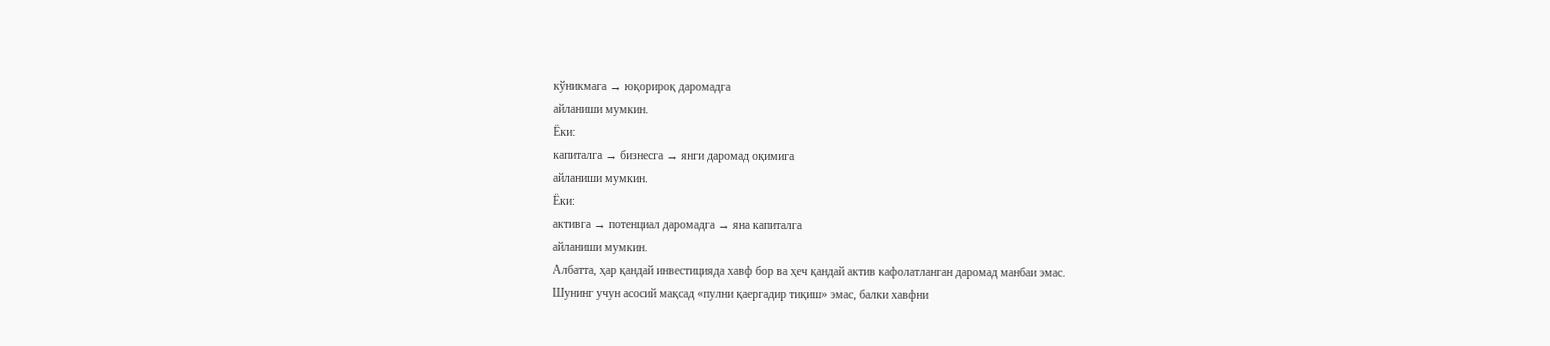кўникмага → юқорироқ даромадга
айланиши мумкин.
Ёки:
капиталга → бизнесга → янги даромад оқимига
айланиши мумкин.
Ёки:
активга → потенциал даромадга → яна капиталга
айланиши мумкин.
Албатта, ҳар қандай инвестицияда хавф бор ва ҳеч қандай актив кафолатланган даромад манбаи эмас.
Шунинг учун асосий мақсад «пулни қаергадир тиқиш» эмас, балки хавфни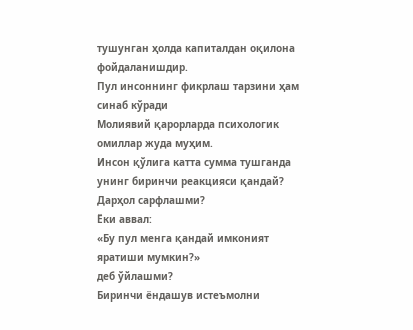тушунган ҳолда капиталдан оқилона фойдаланишдир.
Пул инсоннинг фикрлаш тарзини ҳам синаб кўради
Молиявий қарорларда психологик омиллар жуда муҳим.
Инсон қўлига катта сумма тушганда унинг биринчи реакцияси қандай?
Дарҳол сарфлашми?
Ёки аввал:
«Бу пул менга қандай имконият яратиши мумкин?»
деб ўйлашми?
Биринчи ёндашув истеъмолни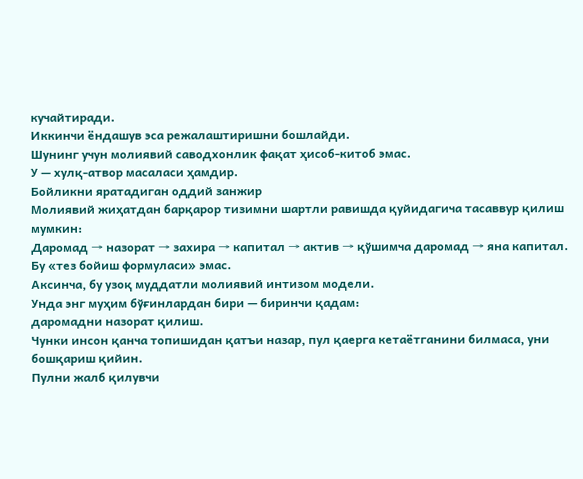кучайтиради.
Иккинчи ёндашув эса режалаштиришни бошлайди.
Шунинг учун молиявий саводхонлик фақат ҳисоб-китоб эмас.
У — хулқ-атвор масаласи ҳамдир.
Бойликни яратадиган оддий занжир
Молиявий жиҳатдан барқарор тизимни шартли равишда қуйидагича тасаввур қилиш мумкин:
Даромад → назорат → захира → капитал → актив → қўшимча даромад → яна капитал.
Бу «тез бойиш формуласи» эмас.
Аксинча, бу узоқ муддатли молиявий интизом модели.
Унда энг муҳим бўғинлардан бири — биринчи қадам:
даромадни назорат қилиш.
Чунки инсон қанча топишидан қатъи назар, пул қаерга кетaётганини билмаса, уни бошқариш қийин.
Пулни жалб қилувчи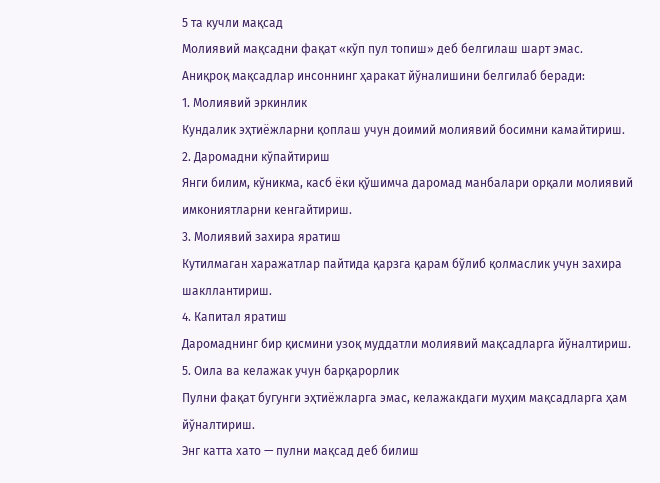5 та кучли мақсад
Молиявий мақсадни фақат «кўп пул топиш» деб белгилаш шарт эмас.
Аниқроқ мақсадлар инсоннинг ҳаракат йўналишини белгилаб беради:
1. Молиявий эркинлик
Кундалик эҳтиёжларни қоплаш учун доимий молиявий босимни камайтириш.
2. Даромадни кўпайтириш
Янги билим, кўникма, касб ёки қўшимча даромад манбалари орқали молиявий имкониятларни кенгайтириш.
3. Молиявий захира яратиш
Кутилмаган харажатлар пайтида қарзга қарам бўлиб қолмаслик учун захира шакллантириш.
4. Капитал яратиш
Даромаднинг бир қисмини узоқ муддатли молиявий мақсадларга йўналтириш.
5. Оила ва келажак учун барқарорлик
Пулни фақат бугунги эҳтиёжларга эмас, келажакдаги муҳим мақсадларга ҳам йўналтириш.
Энг катта хато — пулни мақсад деб билиш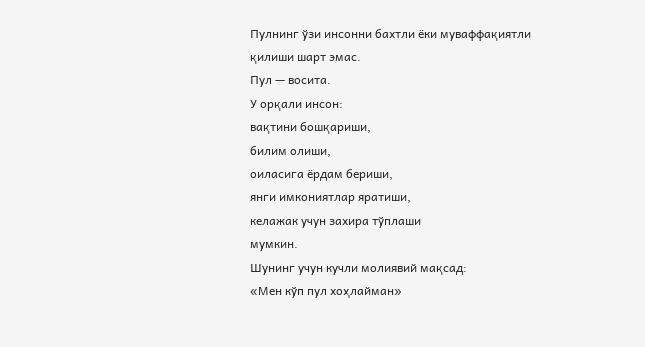Пулнинг ўзи инсонни бахтли ёки муваффақиятли қилиши шарт эмас.
Пул — восита.
У орқали инсон:
вақтини бошқариши,
билим олиши,
оиласига ёрдам бериши,
янги имкониятлар яратиши,
келажак учун захира тўплаши
мумкин.
Шунинг учун кучли молиявий мақсад:
«Мен кўп пул хоҳлайман»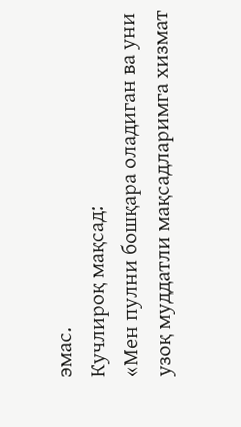эмас.
Кучлироқ мақсад:
«Мен пулни бошқара оладиган ва уни узоқ муддатли мақсадларимга хизмат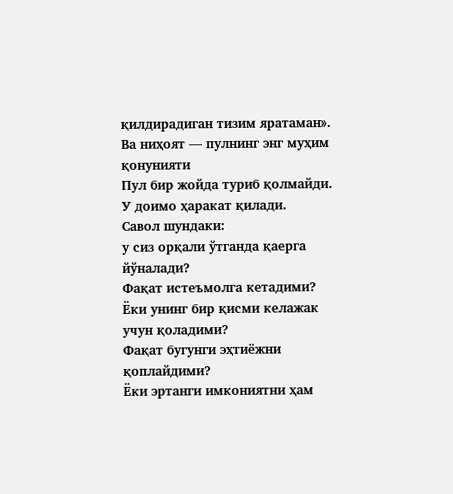қилдирaдиган тизим яратаман».
Ва ниҳоят — пулнинг энг муҳим қонунияти
Пул бир жойда туриб қолмайди.
У доимо ҳаракат қилади.
Савол шундаки:
у сиз орқали ўтганда қаерга йўналади?
Фақат истеъмолга кетадими?
Ёки унинг бир қисми келажак учун қоладими?
Фақат бугунги эҳтиёжни қоплайдими?
Ёки эртанги имкониятни ҳам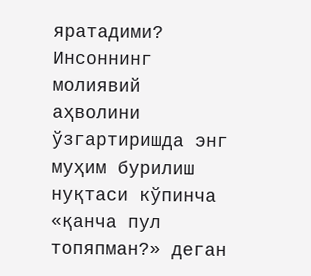яратадими?
Инсоннинг молиявий аҳволини ўзгартиришда энг муҳим бурилиш нуқтаси кўпинча «қанча пул топяпман?» деган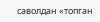саволдан «топган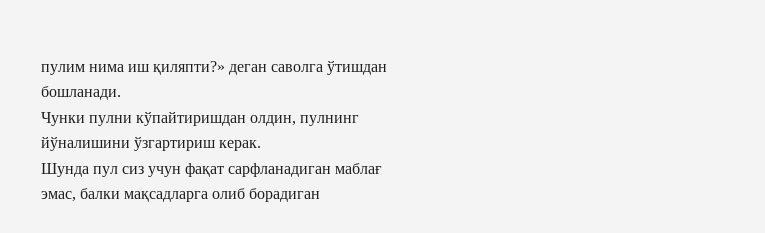пулим нима иш қиляпти?» деган саволга ўтишдан бошланади.
Чунки пулни кўпайтиришдан олдин, пулнинг йўналишини ўзгартириш керак.
Шунда пул сиз учун фақат сарфланадиган маблағ эмас, балки мақсадларга олиб борадиган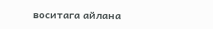воситага айлана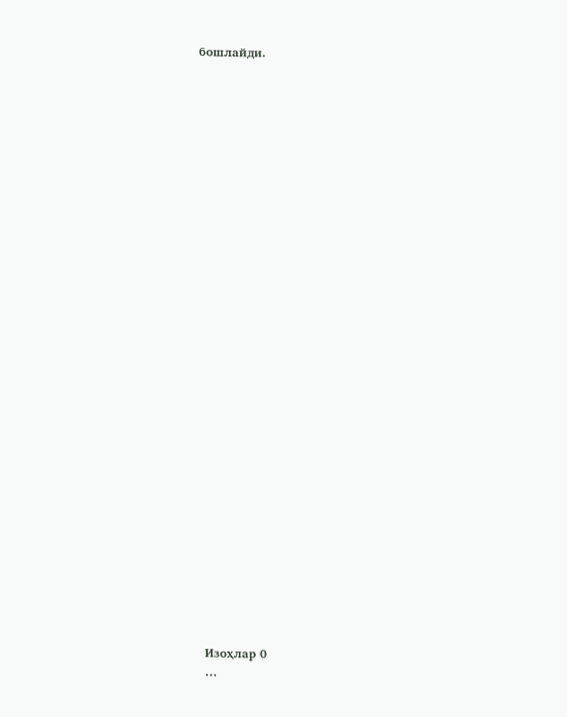бошлайди.































Изоҳлар 0
…